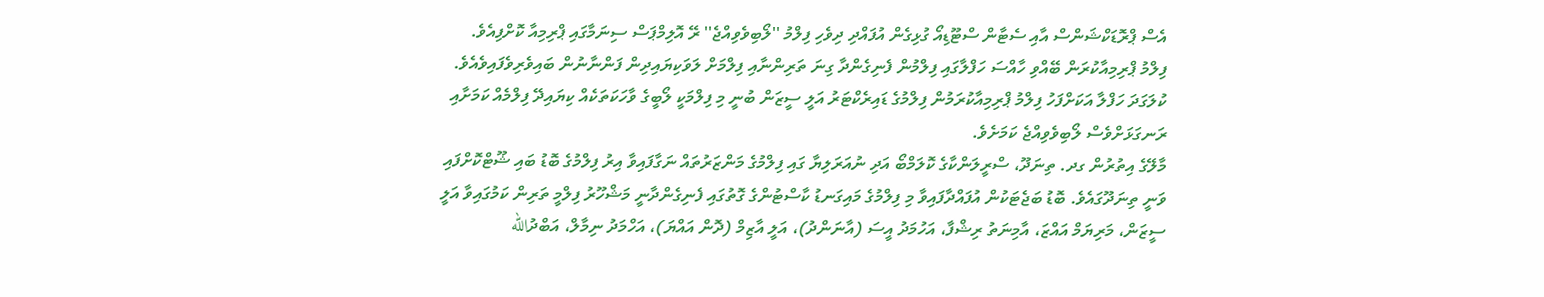އެސް ޕްރޮޑަކްޝަންސް އާއި ސެޓާން ސްޓޫޑިއޯ ގުޅިގެން އުފައްދި ދިވެހި ފިލްމު ''ލޯބިވެވިއްޖެ'' ރޭ އޮލިމްޕަސް ސިނަމާގައި ޕްރިމިއާ ކޮށްފިއެވެ.
ފިލްމު ޕްރިމިއާކުރަން ބޭއްވި ހާއްސަ ހަފްލާގައި ފިލްމުން ފެނިގެންދާ ގިނަ ތަރިންނާއި ފިލްމަށް ލަވަކިޔައިދިން ފަންނާނުން ބައިވެރިވެފައިވެއެވެ. ކުލަގަދަ ހަފްލާ އަކަށްފަހު ފިލްމު ޕްރިމިއާކުރަމުން ފިލްމުގެ ޑައިރެކްޓަރު އަލީ ސީޒަން ބުނީ މި ފިލްމަކީ ލޯބީގެ ވާހަކަތަކެއް ކިޔައިދޭ ފިލްމެއް ކަމަށާއި ރަނގަޅަށްވެސް ލޯބިވެވިއްޖެ ކަމަށެވެ.
މާލޭގެ އިތުރުން ގދ. ތިނަދޫ، ސްރީލަންކާގެ ކޮލަމްބޯ އަދި ނުއަރަލިޔާ ގައި ފިލްމުގެ މަންޒަރުތައް ނަގާފައިވާ އިރު ފިލްމުގެ ބޮޑު ބައި ޝޫޓްކޮށްފައި ވަނީ ތިނަދޫގައެވެ. ބޮޑު ބަޖެޓަކުން އުފައްދާފައިވާ މި ފިލްމުގެ މައިގަނޑު ކާސްޓުންގެ ގޮތުގައި ފެނިގެންދާނީ މަޝްހޫރު ފިލްމީ ތަރިން ކަމުގައިވާ އަލީ ސީޒަން، މަރިޔަމް އައްޒަ، އާމިނަތު ރިޝްފާ، އަހުމަދު އީސަ (އާނަންދު)، އަލީ އާޒިމް (ދޮން އައްޔަ)، އަހްމަދު ނިމާލް، އަބްދުالله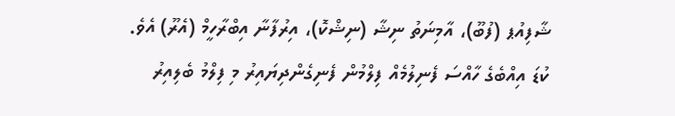ޝާފިއުޕ (ފުބޫ)، އާމިނަތު ނިޝާ (ނިޝްކޮ)، އިރުފާނާ އިބްރާހީމް (އެރޫ) އެވެ.
ކުޑަ އިއްބެގެ ހާއްސަ ފެނިލުމެއް ފިލްމުން ފެނިގެންދިޔައިރު މި ފިލްމު ބެލިއިރު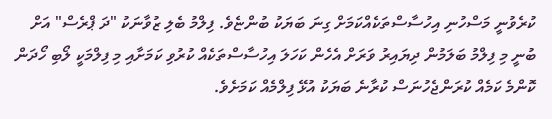ކުރެވުނީ މަސްހުނި އިހުސާސްތަކެއްކަމަށް ގިނަ ބަޔަކު ބުންޏެވެ. ފިލްމު ބެލި ޒުވާނަކު "ދަ ޕްރެސް" އަށް ބުނީ މި ފިލްމު ބަލަމުން ދިޔައިރު ވަރަށް އެހެން ކަހަލަ އިހުސާސްތަކެއް ކުރުވި ކަމަށާއި މި ފިލްމަކީ ލޯބި ހޯދަން ކޮންމެ ކަމެއް ކުރަންޖެހުނަސް ކުރާނެ ބަޔަކު އުޅޭ ފިލްމެއް ކަމަށެވެ.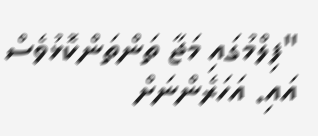"ފިލްމުގައި މަޖާ ތަންތަންކޮޅުވެސް އައި. އަހަރެންނަށް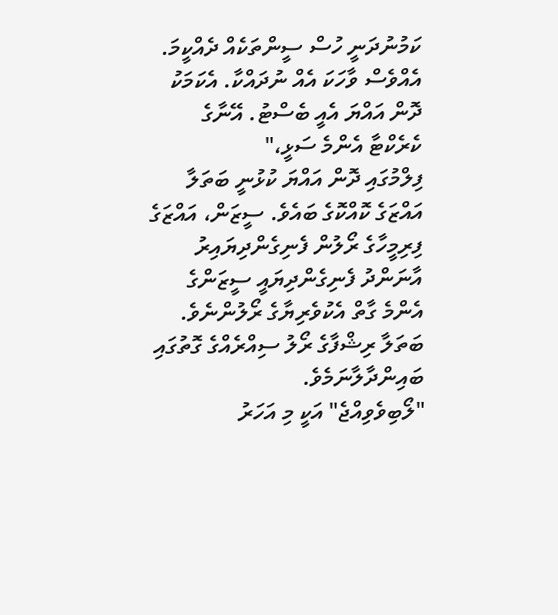ކަމުނުދަނީ ހުސް ސީންތަކެއް ދެއްކީމަ. އެއްވެސް ވާހަކަ އެއް ނުދައްކާ. އެކަމަކު ދޮން އައްޔަ އެއީ ބެސްޓު. އޭނާގެ ކެރެކްޓާ އެންމެ ސަޅީ،"
ފިލްމުގައި ދޮން އައްޔަ ކުޅުނީ ބަތަލާ އައްޒަގެ ކޮއްކޮގެ ބައެވެ. ސީޒަން، އައްޒަގެ ފިރިމީހާގެ ރޯލުން ފެނިގެންދިޔައިރު އާނަންދު ފެނިގެންދިޔައީ ސީޒަންގެ އެންމެ ގާތް އެކުވެރިޔާގެ ރޯލުންނެވެ. ބަތަލާ ރިޝްފާގެ ރޯލު ސިއްރެއްގެ ގޮތުގައި ބައިންދާލާނަމެވެ.
"ލޯބިވެވިއްޖެ" އަކީ މި އަހަރު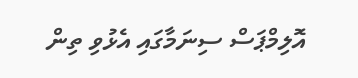އޮލިމްޕަސް ސިނަމާގައި އެޅުވި ތިން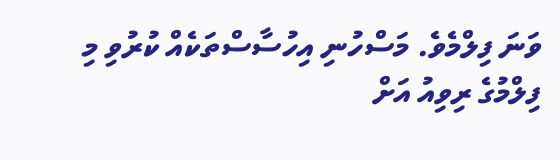ވަނަ ފިލްމެވެ. މަސްހުނި އިހުސާސްތަކެއް ކުރުވި މި ފިލްމުގެ ރިވިއު އަށް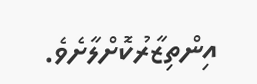އިންތިޒާރުކޮށްލާށެވެ.